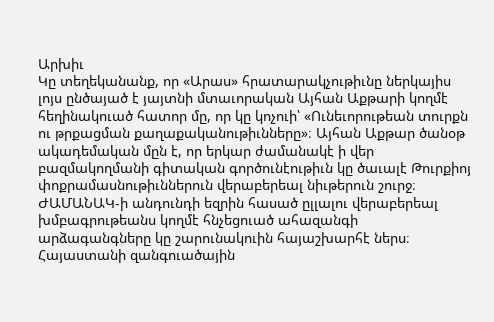Արխիւ
Կը տեղեկանանք, որ «Արաս» հրատարակչութիւնը ներկայիս լոյս ընծայած է յայտնի մտաւորական Այհան Աքթարի կողմէ հեղինակուած հատոր մը, որ կը կոչուի՝ «Ունեւորութեան տուրքն ու թրքացման քաղաքականութիւնները»։ Այհան Աքթար ծանօթ ակադեմական մըն է, որ երկար ժամանակէ ի վեր բազմակողմանի գիտական գործունէութիւն կը ծաւալէ Թուրքիոյ փոքրամասնութիւններուն վերաբերեալ նիւթերուն շուրջ։
ԺԱՄԱՆԱԿ-ի անդունդի եզրին հասած ըլլալու վերաբերեալ խմբագրութեանս կողմէ հնչեցուած ահազանգի արձագանգները կը շարունակուին հայաշխարհէ ներս։ Հայաստանի զանգուածային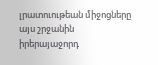լրատուութեան միջոցները այս շրջանին իրերայաջորդ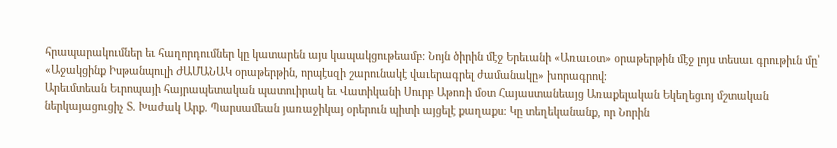հրապարակումներ եւ հաղորդումներ կը կատարեն այս կապակցութեամբ։ Նոյն ծիրին մէջ Երեւանի «Առաւօտ» օրաթերթին մէջ լոյս տեսաւ գրութիւն մը՝ «Աջակցինք Իսթանպուլի ԺԱՄԱՆԱԿ օրաթերթին, որպէսզի շարունակէ վաւերագրել ժամանակը» խորագրով։
Արեւմտեան Եւրոպայի հայրապետական պատուիրակ եւ Վատիկանի Սուրբ Աթոռի մօտ Հայաստանեայց Առաքելական Եկեղեցւոյ մշտական ներկայացուցիչ Տ. Խաժակ Արք. Պարսամեան յառաջիկայ օրերուն պիտի այցելէ քաղաքս։ Կը տեղեկանանք, որ Նորին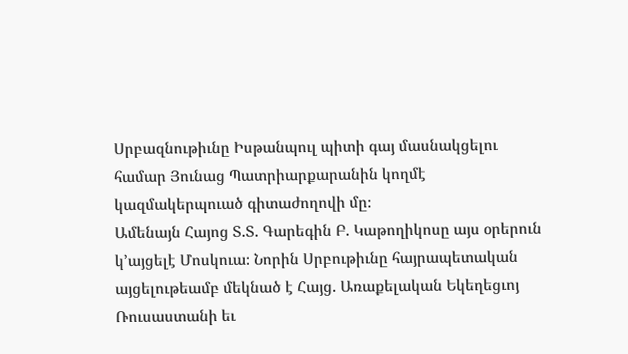Սրբազնութիւնը Իսթանպուլ պիտի գայ մասնակցելու համար Յունաց Պատրիարքարանին կողմէ կազմակերպուած գիտաժողովի մը։
Ամենայն Հայոց Տ.Տ. Գարեգին Բ. Կաթողիկոսը այս օրերուն կ՚այցելէ Մոսկուա։ Նորին Սրբութիւնը հայրապետական այցելութեամբ մեկնած է Հայց. Առաքելական Եկեղեցւոյ Ռուսաստանի եւ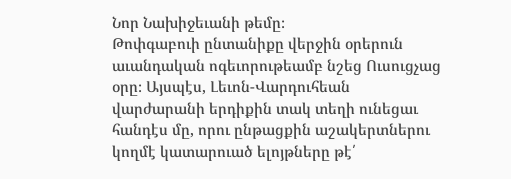Նոր Նախիջեւանի թեմը։
Թոփգաբուի ընտանիքը վերջին օրերուն աւանդական ոգեւորութեամբ նշեց Ուսուցչաց օրը։ Այսպէս, Լեւոն-Վարդուհեան վարժարանի երդիքին տակ տեղի ունեցաւ հանդէս մը, որու ընթացքին աշակերտներու կողմէ կատարուած ելոյթները թէ՛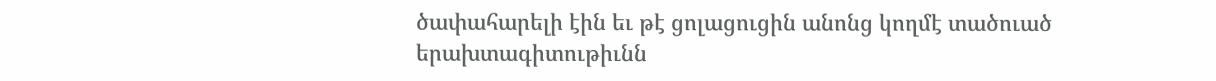ծափահարելի էին եւ թէ ցոլացուցին անոնց կողմէ տածուած երախտագիտութիւնն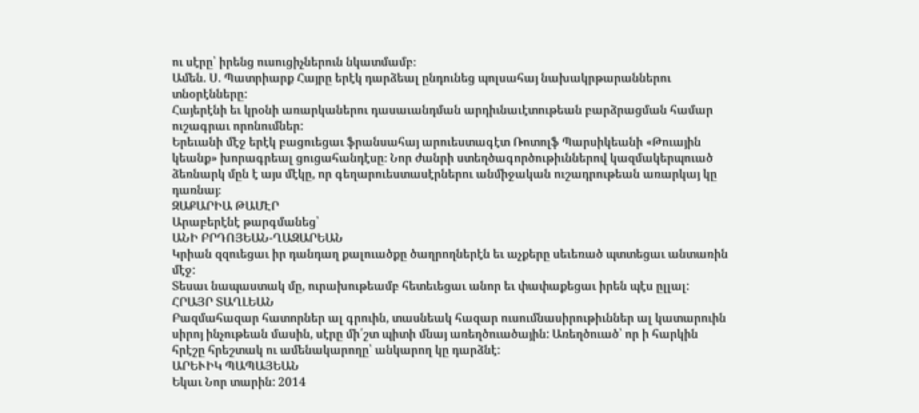ու սէրը՝ իրենց ուսուցիչներուն նկատմամբ։
Ամեն. Ս. Պատրիարք Հայրը երէկ դարձեալ ընդունեց պոլսահայ նախակրթարաններու տնօրէնները:
Հայերէնի եւ կրօնի առարկաներու դասաւանդման արդիւնաւէտութեան բարձրացման համար ուշագրաւ որոնումներ:
Երեւանի մէջ երէկ բացուեցաւ ֆրանսահայ արուեստագէտ Ռոտոլֆ Պարսիկեանի «Թուային կեանք» խորագրեալ ցուցահանդէսը։ Նոր ժանրի ստեղծագործութիւններով կազմակերպուած ձեռնարկ մըն է այս մէկը, որ գեղարուեստասէրներու անմիջական ուշադրութեան առարկայ կը դառնայ։
ԶԱՔԱՐԻԱ ԹԱՄԷՐ
Արաբերէնէ թարգմանեց՝
ԱՆԻ ԲՐԴՈՅԵԱՆ-ՂԱԶԱՐԵԱՆ
Կրիան զզուեցաւ իր դանդաղ քալուածքը ծաղրողներէն եւ աչքերը սեւեռած պտտեցաւ անտառին մէջ:
Տեսաւ նապաստակ մը, ուրախութեամբ հետեւեցաւ անոր եւ փափաքեցաւ իրեն պէս ըլլալ:
ՀՐԱՅՐ ՏԱՂԼԵԱՆ
Բազմահազար հատորներ ալ գրուին, տասնեակ հազար ուսումնասիրութիւններ ալ կատարուին սիրոյ ինչութեան մասին, սէրը մի՛շտ պիտի մնայ առեղծուածային: Առեղծուած՝ որ ի հարկին հրէշը հրեշտակ ու ամենակարողը՝ անկարող կը դարձնէ:
ԱՐԵՒԻԿ ՊԱՊԱՅԵԱՆ
Եկաւ Նոր տարին: 2014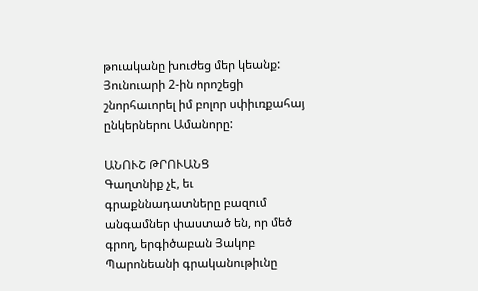թուականը խուժեց մեր կեանք:
Յունուարի 2-ին որոշեցի շնորհաւորել իմ բոլոր սփիւռքահայ ընկերներու Ամանորը:

ԱՆՈՒՇ ԹՐՈՒԱՆՑ
Գաղտնիք չէ, եւ գրաքննադատները բազում անգամներ փաստած են, որ մեծ գրող, երգիծաբան Յակոբ Պարոնեանի գրականութիւնը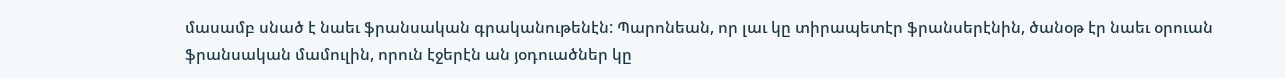մասամբ սնած է նաեւ ֆրանսական գրականութենէն: Պարոնեան, որ լաւ կը տիրապետէր ֆրանսերէնին, ծանօթ էր նաեւ օրուան ֆրանսական մամուլին, որուն էջերէն ան յօդուածներ կը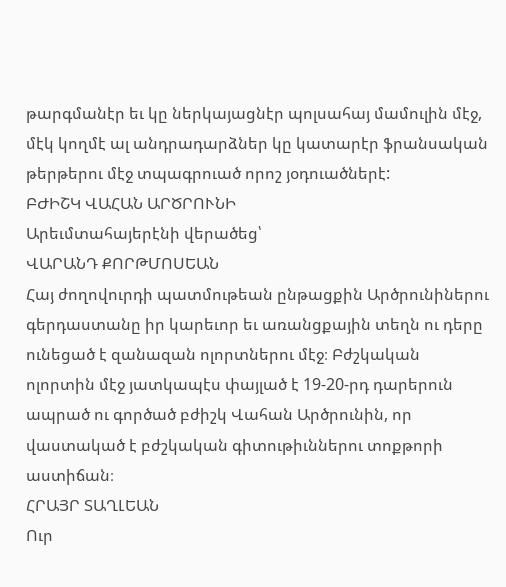թարգմանէր եւ կը ներկայացնէր պոլսահայ մամուլին մէջ, մէկ կողմէ ալ անդրադարձներ կը կատարէր ֆրանսական թերթերու մէջ տպագրուած որոշ յօդուածներէ:
ԲԺԻՇԿ ՎԱՀԱՆ ԱՐԾՐՈՒՆԻ
Արեւմտահայերէնի վերածեց՝
ՎԱՐԱՆԴ ՔՈՐԹՄՈՍԵԱՆ
Հայ ժողովուրդի պատմութեան ընթացքին Արծրունիներու գերդաստանը իր կարեւոր եւ առանցքային տեղն ու դերը ունեցած է զանազան ոլորտներու մէջ։ Բժշկական ոլորտին մէջ յատկապէս փայլած է 19-20-րդ դարերուն ապրած ու գործած բժիշկ Վահան Արծրունին, որ վաստակած է բժշկական գիտութիւններու տոքթորի աստիճան։
ՀՐԱՅՐ ՏԱՂԼԵԱՆ
Ուր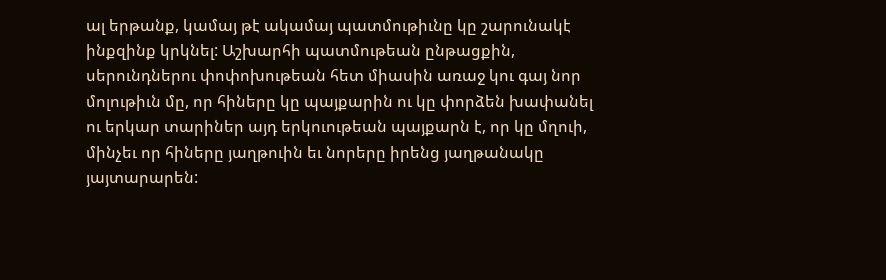ալ երթանք, կամայ թէ ակամայ պատմութիւնը կը շարունակէ ինքզինք կրկնել: Աշխարհի պատմութեան ընթացքին, սերունդներու փոփոխութեան հետ միասին առաջ կու գայ նոր մոլութիւն մը, որ հիները կը պայքարին ու կը փորձեն խափանել ու երկար տարիներ այդ երկուութեան պայքարն է, որ կը մղուի, մինչեւ որ հիները յաղթուին եւ նորերը իրենց յաղթանակը յայտարարեն: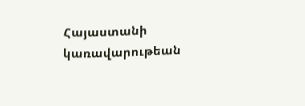Հայաստանի կառավարութեան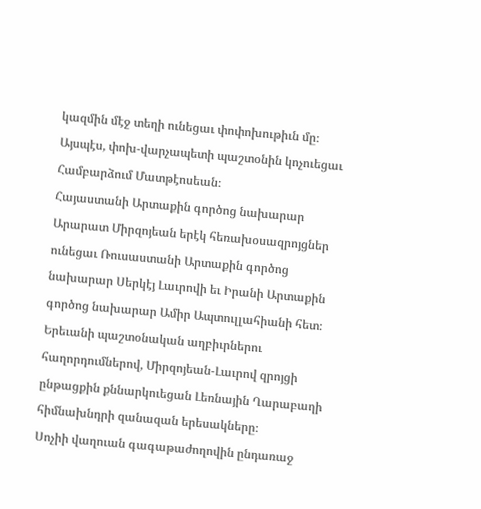կազմին մէջ տեղի ունեցաւ փոփոխութիւն մը։ Այսպէս, փոխ-վարչապետի պաշտօնին կոչուեցաւ Համբարձում Մատթէոսեան։
Հայաստանի Արտաքին գործոց նախարար Արարատ Միրզոյեան երէկ հեռախօսազրոյցներ ունեցաւ Ռուսաստանի Արտաքին գործոց նախարար Սերկէյ Լաւրովի եւ Իրանի Արտաքին գործոց նախարար Ամիր Ապտուլլահիանի հետ։
Երեւանի պաշտօնական աղբիւրներու հաղորդումներով, Միրզոյեան-Լաւրով զրոյցի ընթացքին քննարկուեցան Լեռնային Ղարաբաղի հիմնախնդրի զանազան երեսակները։
Սոչիի վաղուան գագաթաժողովին ընդառաջ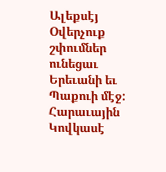Ալեքսէյ Օվերչուք շփումներ ունեցաւ Երեւանի եւ Պաքուի մէջ:
Հարաւային Կովկասէ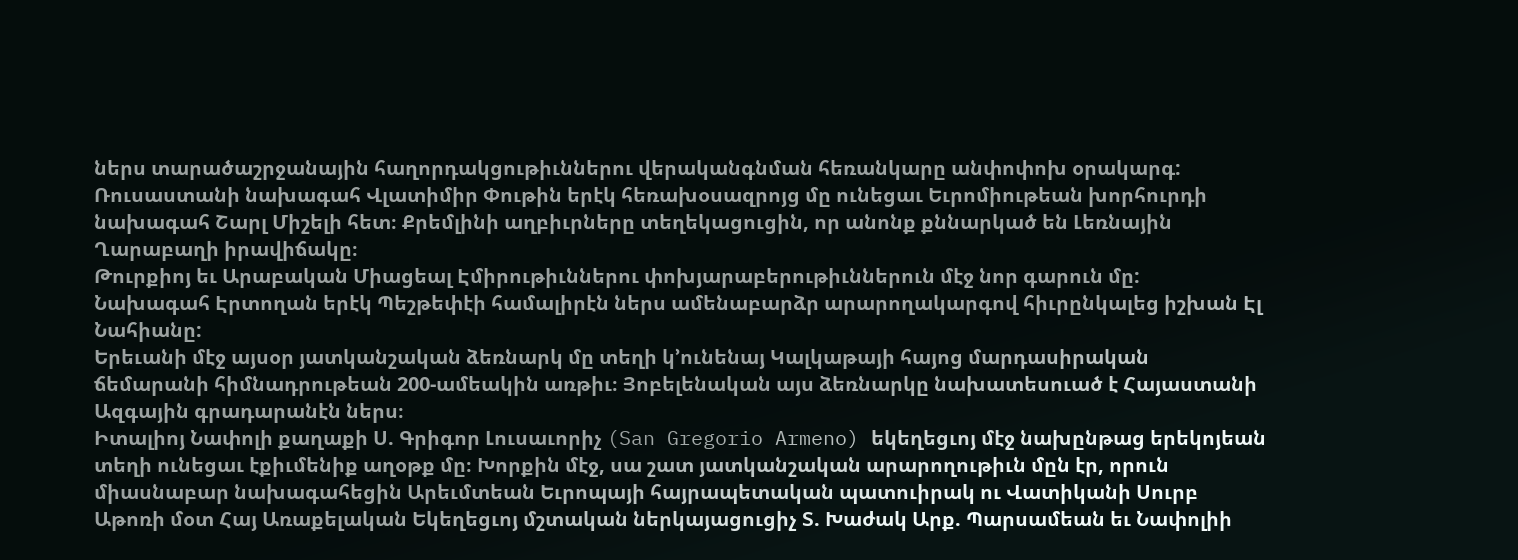ներս տարածաշրջանային հաղորդակցութիւններու վերականգնման հեռանկարը անփոփոխ օրակարգ:
Ռուսաստանի նախագահ Վլատիմիր Փութին երէկ հեռախօսազրոյց մը ունեցաւ Եւրոմիութեան խորհուրդի նախագահ Շարլ Միշելի հետ։ Քրեմլինի աղբիւրները տեղեկացուցին, որ անոնք քննարկած են Լեռնային Ղարաբաղի իրավիճակը։
Թուրքիոյ եւ Արաբական Միացեալ Էմիրութիւններու փոխյարաբերութիւններուն մէջ նոր գարուն մը:
Նախագահ Էրտողան երէկ Պեշթեփէի համալիրէն ներս ամենաբարձր արարողակարգով հիւրընկալեց իշխան Էլ Նահիանը:
Երեւանի մէջ այսօր յատկանշական ձեռնարկ մը տեղի կ՚ունենայ Կալկաթայի հայոց մարդասիրական ճեմարանի հիմնադրութեան 200-ամեակին առթիւ։ Յոբելենական այս ձեռնարկը նախատեսուած է Հայաստանի Ազգային գրադարանէն ներս։
Իտալիոյ Նափոլի քաղաքի Ս. Գրիգոր Լուսաւորիչ (San Gregorio Armeno) եկեղեցւոյ մէջ նախընթաց երեկոյեան տեղի ունեցաւ էքիւմենիք աղօթք մը։ Խորքին մէջ, սա շատ յատկանշական արարողութիւն մըն էր, որուն միասնաբար նախագահեցին Արեւմտեան Եւրոպայի հայրապետական պատուիրակ ու Վատիկանի Սուրբ Աթոռի մօտ Հայ Առաքելական Եկեղեցւոյ մշտական ներկայացուցիչ Տ. Խաժակ Արք. Պարսամեան եւ Նափոլիի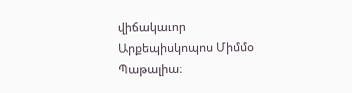վիճակաւոր Արքեպիսկոպոս Միմմօ Պաթալիա։